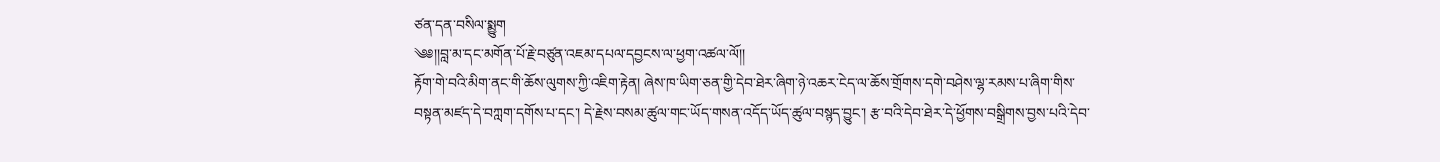ཙན་དན་བསིལ་སྨྱུག
༄༅།།བླ་མ་དང་མགོན་པོ་རྗེ་བཙུན་འཇམ་དཔལ་དབྱངས་ལ་ཕྱག་འཚལ་ལོ།།
རྟོག་གེ་བའི་མིག་ནང་གི་ཆོས་ལུགས་ཀྱི་འཇིག་རྟེན། ཞེས་ཁ་ཡིག་ཅན་གྱི་དེབ་ཐེར་ཞིག་ཉེ་འཆར་ངེད་ལ་ཆོས་གྲོགས་དགེ་བཤེས་ལྷ་རམས་པ་ཞིག་གིས་བསྟན་མཛད་དེ་བཀླག་དགོས་པ་དང་། དེ་རྗེས་བསམ་ཚུལ་གང་ཡོད་གསན་འདོད་ཡོད་ཚུལ་བསྙད་བྱུང་། རྩ་བའི་དེབ་ཐེར་དེ་ཕྱོགས་བསྒྲིགས་བྱས་པའི་དེབ་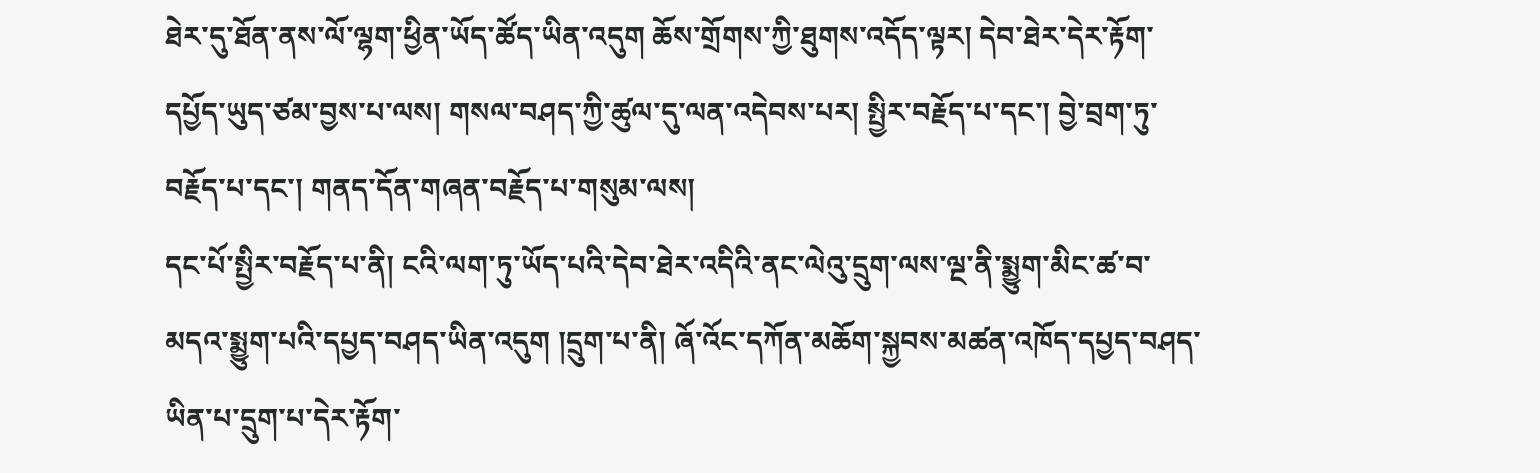ཐེར་དུ་ཐོན་ནས་ལོ་ལྷག་ཕྱིན་ཡོད་ཚོད་ཡིན་འདུག ཆོས་གྲོགས་ཀྱི་ཐུགས་འདོད་ལྟར། དེབ་ཐེར་དེར་རྟོག་དཔྱོད་ཡུད་ཙམ་བྱས་པ་ལས། གསལ་བཤད་ཀྱི་ཚུལ་དུ་ལན་འདེབས་པར། སྤྱིར་བརྗོད་པ་དང་། བྱེ་བྲག་ཏུ་བརྗོད་པ་དང་། གནད་དོན་གཞན་བརྗོད་པ་གསུམ་ལས།
དང་པོ་སྤྱིར་བརྗོད་པ་ནི། ངའི་ལག་ཏུ་ཡོད་པའི་དེབ་ཐེར་འདིའི་ནང་ལེའུ་དྲུག་ལས་ལྔ་ནི་སྨྱུག་མིང་ཚ་བ་མདའ་སྨྱུག་པའི་དཔྱད་བཤད་ཡིན་འདུག །དྲུག་པ་ནི། ཞོ་འོང་དཀོན་མཆོག་སྐྱབས་མཚན་འཁོད་དཔྱད་བཤད་ཡིན་པ་དྲུག་པ་དེར་རྟོག་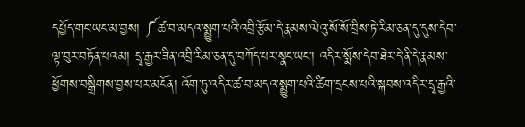དཔྱོད་གང་ཡང་མ་བྱས། ༼ཚ་བ་མདའ་སྨྱུག་པའི་འབྲི་རྩོམ་དེ་རྣམས་ལེའུ་སོ་སོ་བྲིས་ཏེ་རིམ་ཅན་དུ་དུས་དེབ་ལྟ་བུར་བཏོན་པའམ། དྲྭ་རྒྱར་ཟིན་འབྲི་རིམ་ཅན་དུ་བཀོད་པར་སྣང་ཡང་། འདིར་སྨོས་དེབ་ཐེར་དེ་ནི་དེ་རྣམས་ཕྱོགས་བསྒྲིགས་བྱས་པར་མངོན། འོག་ཏུ་འདིར་ཚ་བ་མདའ་སྨྱུག་པའི་ཚིག་དྲངས་པའི་སྐབས་འདིར་དྲྭ་རྒྱའི་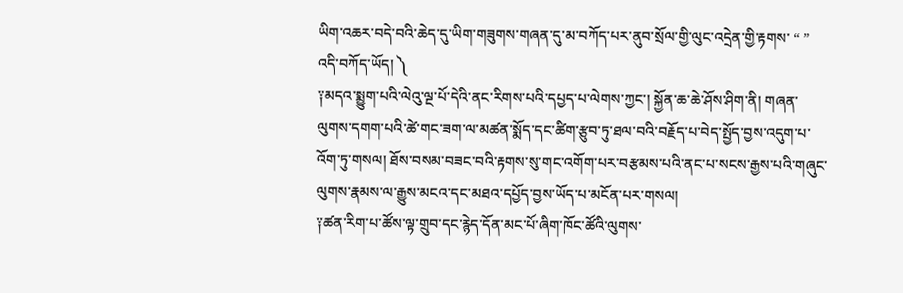ཡིག་འཆར་བདེ་བའི་ཆེད་དུ་ཡིག་གཟུགས་གཞན་དུ་མ་བཀོད་པར་ནུབ་སྲོལ་གྱི་ལུང་འདྲེན་གྱི་རྟགས་ “ ” འདི་བཀོད་ཡོད། ༽
༑མདའ་སྨྱུག་པའི་ལེའུ་ལྔ་པོ་དེའི་ནང་རིགས་པའི་དཔྱད་པ་ལེགས་ཀྱང་། སྐྱོན་ཆ་ཆེ་ཤོས་ཤིག་ནི། གཞན་ལུགས་དགག་པའི་ཚེ་གང་ཟག་ལ་མཚན་སྨོད་དང་ཚིག་རྩུབ་ཏུ་ཐལ་བའི་བརྗོད་པ་བེད་སྤྱོད་བྱས་འདུག་པ་འོག་ཏུ་གསལ། ཐོས་བསམ་བཟང་བའི་རྟགས་སུ་གང་འགོག་པར་བརྩམས་པའི་ནང་པ་སངས་རྒྱས་པའི་གཞུང་ལུགས་རྣམས་ལ་རྒྱུས་མངའ་དང་མཐའ་དཔྱོད་བྱས་ཡོད་པ་མངོན་པར་གསལ།
༑ཚན་རིག་པ་ཚོས་ལྟ་གྲུབ་དང་རྙེད་དོན་མང་པོ་ཞིག་ཁོང་ཚོའི་ལུགས་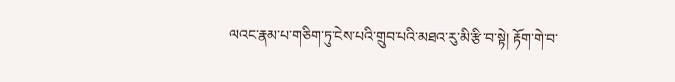ལའང་རྣམ་པ་གཅིག་ཏུ་ངེས་པའི་གྲུབ་པའི་མཐའ་རུ་མི་རྩི་བ་སྟེ། རྟོག་གེ་བ་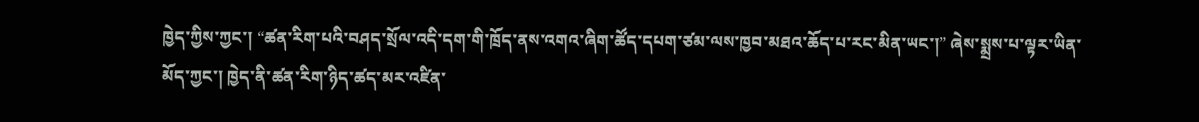ཁྱེད་ཀྱིས་ཀྱང་། “ཚན་རིག་པའི་བཤད་སྲོལ་འདི་དག་གི་ཁྲོད་ནས་འགའ་ཞིག་ཚོད་དཔག་ཙམ་ལས་ཁྱབ་མཐའ་ཆོད་པ་རང་མིན་ཡང་།” ཞེས་སྨྲས་པ་ལྟར་ཡིན་མོད་ཀྱང་། ཁྱེད་ནི་ཚན་རིག་ཉིད་ཚད་མར་འཛིན་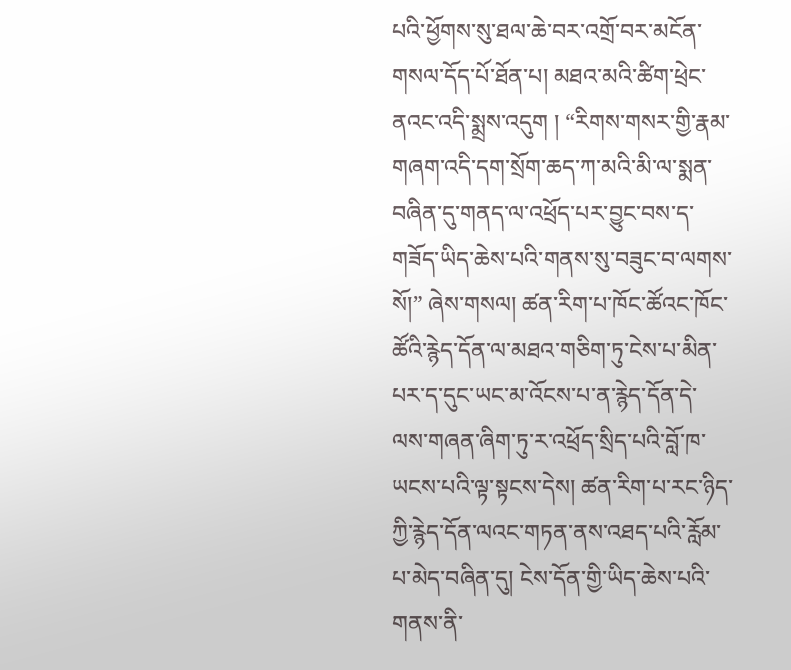པའི་ཕྱོགས་སུ་ཐལ་ཆེ་བར་འགྲོ་བར་མངོན་གསལ་དོད་པོ་ཐོན་པ། མཐའ་མའི་ཚིག་ཕྲེང་ནའང་འདི་སྨྲས་འདུག ། “རིགས་གསར་གྱི་རྣམ་གཞག་འདི་དག་སྲོག་ཆད་ཀ་མའི་མི་ལ་སྨན་བཞིན་དུ་གནད་ལ་འཕྲོད་པར་བྱུང་བས་ད་གཟོད་ཡིད་ཆེས་པའི་གནས་སུ་བཟུང་བ་ལགས་སོ།” ཞེས་གསལ། ཚན་རིག་པ་ཁོང་ཚོའང་ཁོང་ཚོའི་རྙེད་དོན་ལ་མཐའ་གཅིག་ཏུ་ངེས་པ་མིན་པར་ད་དུང་ཡང་མ་འོངས་པ་ན་རྙེད་དོན་དེ་ལས་གཞན་ཞིག་ཏུ་ར་འཕྲོད་སྲིད་པའི་བློ་ཁ་ཡངས་པའི་ལྟ་སྟངས་དེས། ཚན་རིག་པ་རང་ཉིད་ཀྱི་རྙེད་དོན་ལའང་གཏན་ནས་འཐད་པའི་རློམ་པ་མེད་བཞིན་དུ། ངེས་དོན་གྱི་ཡིད་ཆེས་པའི་གནས་ནི་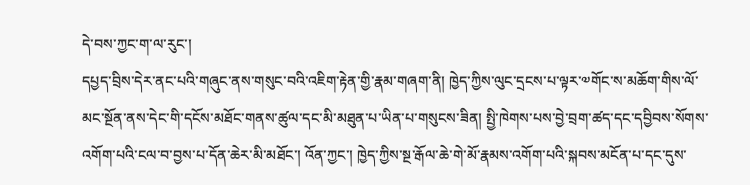དེ་བས་ཀྱང་ག་ལ་རུང་།
དཔྱད་བྲིས་དེར་ནང་པའི་གཞུང་ནས་གསུང་བའི་འཇིག་རྟེན་གྱི་རྣམ་གཞག་ནི། ཁྱེད་ཀྱིས་ལུང་དྲངས་པ་ལྟར་༧གོང་ས་མཆོག་གིས་ལོ་མང་སྔོན་ནས་དེང་གི་དངོས་མཐོང་གནས་ཚུལ་དང་མི་མཐུན་པ་ཡིན་པ་གསུངས་ཟིན། སྤྱི་ཁེགས་པས་བྱེ་བྲག་ཚད་དང་དབྱིབས་སོགས་འགོག་པའི་ངལ་བ་བྱས་པ་དོན་ཆེར་མི་མཐོང་། འོན་ཀྱང་། ཁྱེད་ཀྱིས་སྔ་རྒོལ་ཆེ་གེ་མོ་རྣམས་འགོག་པའི་སྐབས་མངོན་པ་དང་དུས་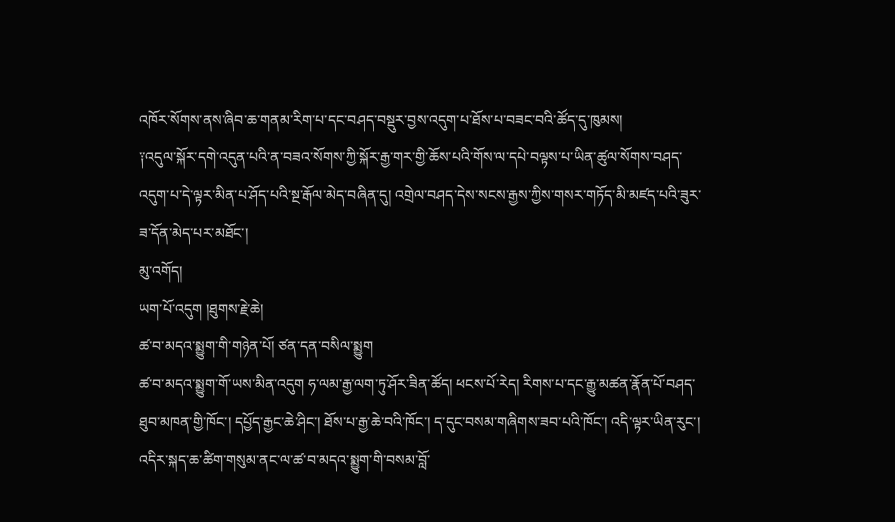འཁོར་སོགས་ནས་ཞིབ་ཆ་གནམ་རིག་པ་དང་བཤད་བསྡུར་བྱས་འདུག་པ་ཐོས་པ་བཟང་བའི་ཚོད་དུ་ཁུམས།
༑འདུལ་སྐོར་དགེ་འདུན་པའི་ན་བཟའ་སོགས་ཀྱི་སྐོར་རྒྱ་གར་གྱི་ཆོས་པའི་གོས་ལ་དཔེ་བལྟས་པ་ཡིན་ཚུལ་སོགས་བཤད་འདུག་པ་དེ་ལྟར་མིན་པ་ཤོད་པའི་སྔ་རྒོལ་མེད་བཞིན་དུ། འགྲེལ་བཤད་དེས་སངས་རྒྱས་ཀྱིས་གསར་གཏོད་མི་མཛད་པའི་ཟུར་ཟ་དོན་མེད་པར་མཐོང་།
མུ་འགོད།
ཡག་པོ་འདུག །ཐུགས་རྗེ་ཆེ།
ཚ་བ་མདའ་སྨྱུག་གི་གཉེན་པོ། ཙན་དན་བསིལ་སྨྱུག
ཚ་བ་མདའ་སྨྱུག་གོ་ཡས་མིན་འདུག ཧ་ལམ་རྒྱ་ལག་ཏུ་ཤོར་ཟིན་ཚོད། ཕངས་པོ་རེད། རིགས་པ་དང་རྒྱུ་མཚན་རྣོན་པོ་བཤད་ཐུབ་མཁན་གྱི་ཁོང་། དཔྱོད་རྒྱང་ཆེ་ཤིང་། ཐོས་པ་རྒྱ་ཆེ་བའི་ཁོང་། ད་དུང་བསམ་གཞིགས་ཟབ་པའི་ཁོང་། འདི་ལྟར་ཡིན་རུང་། འདིར་སྐད་ཆ་ཚིག་གསུམ་ནང་ལ་ཚ་བ་མདའ་སྨྱུག་གི་བསམ་བློ་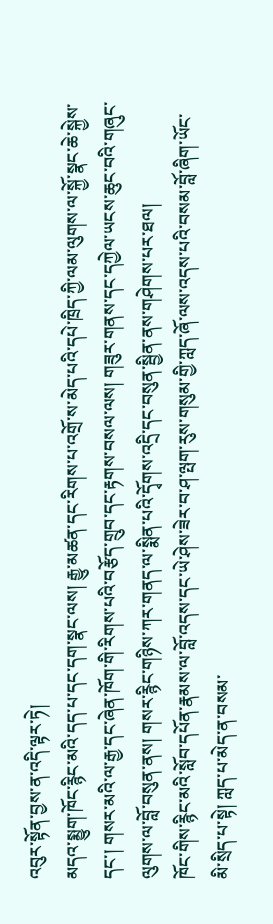འབུར་སྟོན་བྱས་ན་འདི་ལྟར་ཏེ།
མདའ་སྨྱུག་ཁོང་རྙིང་མའི་དད་པ་དང་དག་སྣང་ལས། རྒྱུ་མཚན་དང་རིགས་པ་འགྲོ་ས་མེད་པའི་དཔེ་ཁྲིད་ཀྱི་ལམ་ལུགས་ལ་སྐྱོ་སྣང་ཆེ་སྐྱེས་དང་། གསར་མའི་ལ་རྒྱ་དང་ཞེན་ཁོག་གི་རིགས་པའི་བརྩོད་གྲུབ་དང་རྟགས་བསལ་ལས། གཟུར་གནས་དང་དཀྱེལ་ཡངས་ཆུང་བའི་གཞུང་ལུགས་ལ་བློ་བསུན་ནས། གསར་རྙིང་གཉིས་ཀར་གནད་ལ་སྨིན་པའི་དྭོགས་འདྲི་དང་བསུན་སྦྱིན་ནས་གཤེགས་པར་ཐལ།
ཁོང་གིས་རྙིང་མའི་སློབ་དཔོན་རྣམས་ལ་བློ་འདས་དང་ཡེ་ཤེས་ཟེར་བ་ཤ་ལྤག་རུས་གསུམ་གྱི་ཀླད་ཞོ་ལས་འདས་པའི་བསམ་བློ་ཞིག་ཡོང་མི་སྲིད་པ་སྟེ། ཀླད་པ་མེད་ན་བསམ་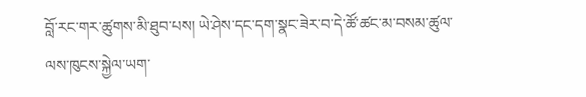བློ་རང་གར་ཚུགས་མི་ཐུབ་པས། ཡེ་ཤེས་དང་དག་སྣང་ཟེར་བ་དེ་ཚོ་ཚང་མ་བསམ་ཚུལ་ལས་ཁུངས་སྐྱེལ་ཡག་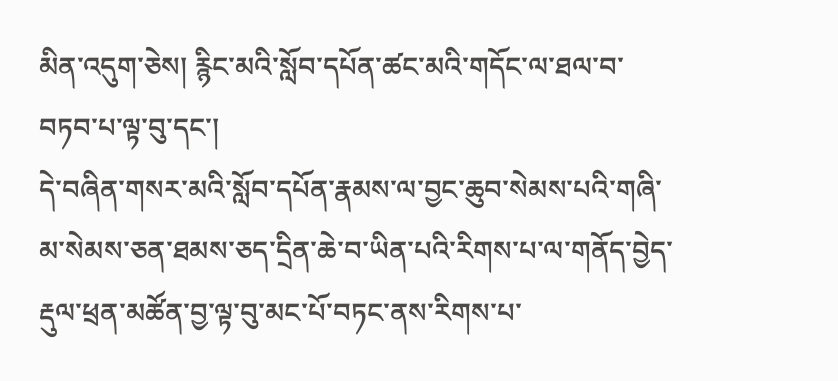མིན་འདུག་ཅེས། རྙིང་མའི་སློབ་དཔོན་ཚང་མའི་གདོང་ལ་ཐལ་བ་བཏབ་པ་ལྟ་བུ་དང་།
དེ་བཞིན་གསར་མའི་སློབ་དཔོན་རྣམས་ལ་བྱང་ཆུབ་སེམས་པའི་གཞི་མ་སེམས་ཅན་ཐམས་ཅད་དྲིན་ཆེ་བ་ཡིན་པའི་རིགས་པ་ལ་གནོད་བྱེད་རྡུལ་ཕྲན་མཚོན་བྱ་ལྟ་བུ་མང་པོ་བཏང་ནས་རིགས་པ་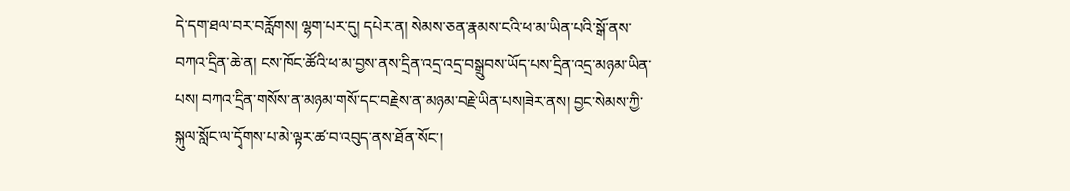དེ་དག་ཐལ་བར་བརློགས། ལྷག་པར་དུ། དཔེར་ན། སེམས་ཅན་རྣམས་ངའི་ཕ་མ་ཡིན་པའི་སྒོ་ནས་བཀའ་དྲིན་ཆེ་ན། ངས་ཁོང་ཚོའི་ཕ་མ་བྱས་ནས་དྲིན་འདྲ་འདྲ་བསྒྲུབས་ཡོད་པས་དྲིན་འདྲ་མཉམ་ཡིན་པས། བཀའ་དྲིན་གསོས་ན་མཉམ་གསོ་དང་བརྗེས་ན་མཉམ་བརྗེ་ཡིན་པས།ཟེར་ནས། བྱང་སེམས་ཀྱི་སྐུལ་སློང་ལ་དྭོགས་པ་མེ་ལྟར་ཚ་བ་འབུད་ནས་ཐོན་སོང་།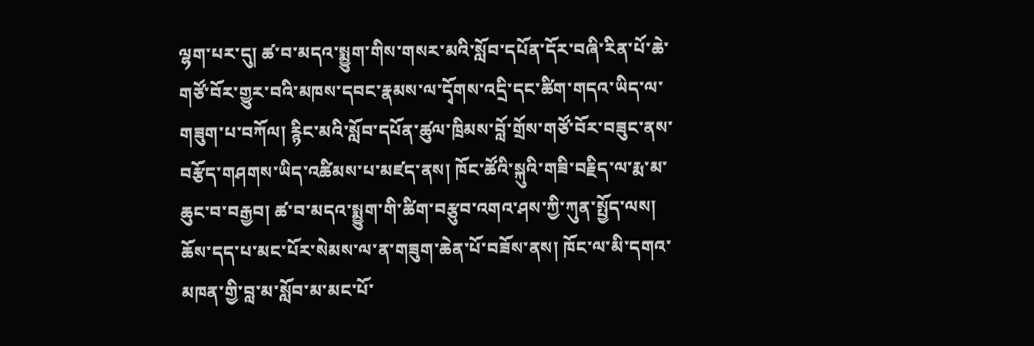ལྷག་པར་དུ། ཚ་བ་མདའ་སྨྱུག་གིས་གསར་མའི་སློབ་དཔོན་དོར་བཞི་རིན་པོ་ཆེ་གཙོ་བོར་གྱུར་བའི་མཁས་དབང་རྣམས་ལ་དྭོགས་འདྲི་དང་ཚིག་གདའ་ཡིད་ལ་གཟུག་པ་བཀོལ། རྙིང་མའི་སློབ་དཔོན་ཚུལ་ཁྲིམས་བློ་གྲོས་གཙོ་བོར་བཟུང་ནས་བརྩོད་གཤགས་ཡིད་འཚིམས་པ་མཛད་ནས། ཁོང་ཚོའི་སྐུའི་གཟི་བརྗིད་ལ་རྨ་མ་ཆུང་བ་བརྒྱབ། ཚ་བ་མདའ་སྨྱུག་གི་ཚིག་བརྩུབ་འགའ་ཤས་ཀྱི་ཀུན་སྤྱོད་ལས། ཆོས་དད་པ་མང་པོར་སེམས་ལ་ན་གཟུག་ཆེན་པོ་བཟོས་ནས། ཁོང་ལ་མི་དགའ་མཁན་གྱི་བླ་མ་སློབ་མ་མང་པོ་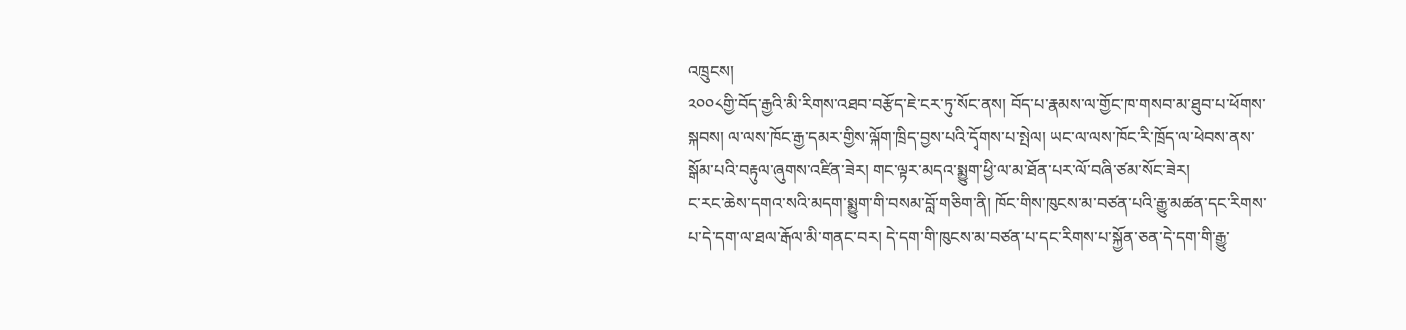འཁྲུངས།
༢༠༠༨གྱི་བོད་རྒྱའི་མི་རིགས་འཐབ་བརྩོད་ཇེ་ངར་ཏུ་སོང་ནས། བོད་པ་རྣམས་ལ་གྱོང་ཁ་གསབ་མ་ཐུབ་པ་ཕོགས་སྐབས། ལ་ལས་ཁོང་རྒྱ་དམར་གྱིས་ལྐོག་ཁྲིད་བྱས་པའི་དྭོགས་པ་སྤེལ། ཡང་ལ་ལས་ཁོང་རི་ཁྲོད་ལ་ཕེབས་ནས་སྒོམ་པའི་བརྟུལ་ཞུགས་འཛིན་ཟེར། གང་ལྟར་མདའ་སྨྱུག་ཕྱི་ལ་མ་ཐོན་པར་ལོ་བཞི་ཙམ་སོང་ཟེར།
ང་རང་ཆེས་དགའ་སའི་མདག་སྨྱུག་གི་བསམ་བློ་གཅིག་ནི། ཁོང་གིས་ཁུངས་མ་བཙན་པའི་རྒྱུ་མཚན་དང་རིགས་པ་དེ་དག་ལ་ཐལ་རྒོལ་མི་གནང་བར། དེ་དག་གི་ཁུངས་མ་བཙན་པ་དང་རིགས་པ་སྐྱོན་ཅན་དེ་དག་གི་རྒྱུ་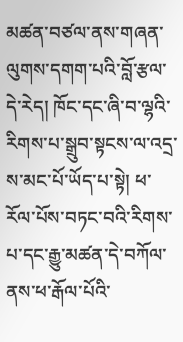མཚན་བཙལ་ནས་གཞན་ལུགས་དགག་པའི་བློ་རྩལ་དེ་རེད། ཁོང་དང་ཞི་བ་ལྷའི་རིགས་པ་སྒྲུབ་སྟངས་ལ་འདྲ་ས་མང་པོ་ཡོད་པ་སྟེ། ཕ་རོལ་པོས་བཏང་བའི་རིགས་པ་དང་རྒྱུ་མཚན་དེ་བཀོལ་ནས་ཕ་རྒོལ་པོའི་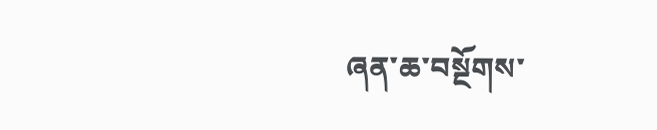ཞན་ཆ་བསྔོགས་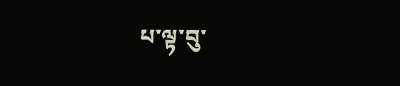པ་ལྟ་བུ་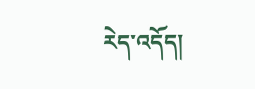རེད་འདོད།